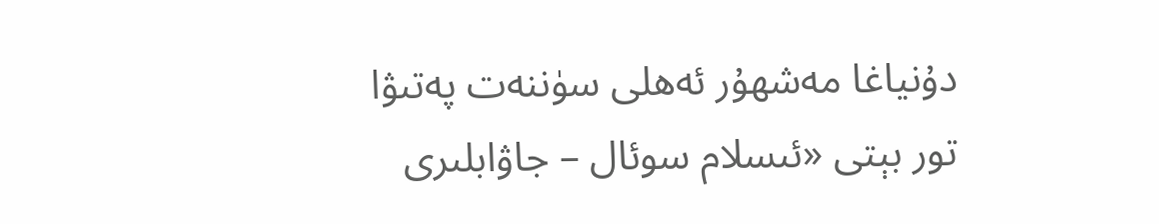دۇنياغا مەشھۇر ئەھلى سۈننەت پەتىۋا تور بېتى «ئىسلام سوئال – جاۋابلىرى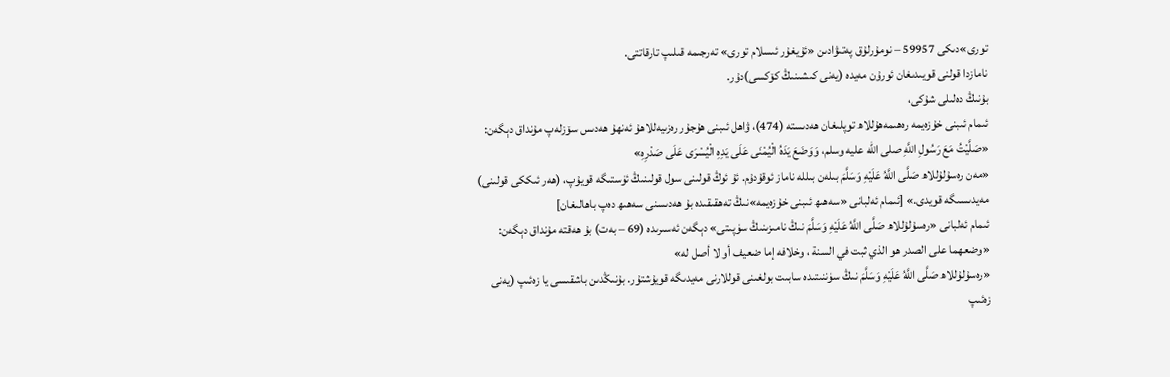تورى»دىكى 59957 – نومۇرلۇق پەتىۋادىن «ئۇيغۇر ئىسلام تورى» تەرجىمە قىلىپ تارقاتتى.
نامازدا قولنى قويىدىغان ئورۇن مەيدە (يەنى كىشىنىڭ كۆكسى)دۇر.
بۇنىڭ دەلىلى شۇكى،
ئىمام ئىبنى خۇزەيمە رەھىمەھۇللاھ توپلىغان ھەدىستە (474)، ۋاھل ئىبنى ھۇجۇر رەزىيەللاھۇ ئەنھۇ ھەدىس سۆزلەپ مۇنداق دېگەن:
«صَلَّيْتُ مَعَ رَسُولِ اللَّهِ صلى الله عليه وسلم، وَوَضَعَ يَدَهُ الْيُمْنَى عَلَى يَدِهِ الْيُسْرَى عَلَى صَدْرِهِ»
«مەن رەسۇلۇللاھ صَلَّى اللَّهُ عَلَيْهِ وَسَلَّمَ بىلەن بىللە ناماز ئوقۇدۇم. ئۇ ئوڭ قولىنى سول قولىنىڭ ئۈستىگە قويۇپ، (ھەر ئىككى قولىنى) مەيدىسىگە قويدى.» [ئىمام ئەلبانى «سەھىھ ئىبنى خۇزەيمە»نىڭ تەھقىقىدە بۇ ھەدىسنى سەھىھ دەپ باھالىغان]
ئىمام ئەلبانى «رەسۇلۇللاھ صَلَّى اللَّهُ عَلَيْهِ وَسَلَّمَ نىڭ نامىزىنىڭ سۈپىتى» دېگەن ئەسىرىدە (69 – بەت) بۇ ھەقتە مۇنداق دېگەن:
«وضعهما على الصدر هو الذي ثبت في السنة ، وخلافه إما ضعيف أو لا أصل له»
«رەسۇلۇللاھ صَلَّى اللَّهُ عَلَيْهِ وَسَلَّمَ نىڭ سۈننىتىدە سابىت بولغىنى قوللارنى مەيدىگە قويۇشتۇر. بۇنىڭدىن باشقىسى يا زەئىپ (يەنى زەئىپ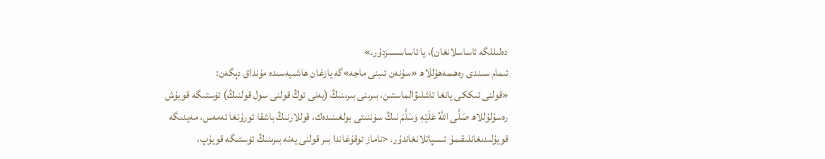دەلىللگە ئاساسلانغان)، يا ئاساسسىزدۇر.»
ئىمام سىندى رەھىمەھۇللاھ «سۇنەن ئىبنى ماجە»گە يازغان ھاشىيەسىدە مۇنداق دېگەن:
«قولنى ئىككى يانغا تاشلىۋالماستىن، بىرىنى بىرىنىڭ (يەنى ئوڭ قولنى سول قولنىڭ) ئۈستىگە قويۇش رەسۇلۇللاھ صَلَّى اللَّهُ عَلَيْهِ وَسَلَّمَ نىڭ سۈننىتى بولغىنىدەك، قوللارنىڭ باشقا ئورۇنغا ئەمەس، مەيدىگە قويۇلىدىغانلىقىمۇ ئىسپاتلانغاندۇر. <ناماز ئوقۇغاندا بىر قولنى يەنە بىرىنىڭ ئۈستىگە قويۇپ،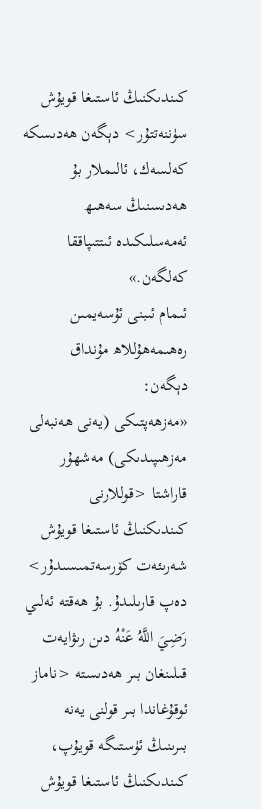كىندىكنىڭ ئاستىغا قويۇش سۈننەتتۇر> دېگەن ھەدىسكە كەلسەك، ئالىملار بۇ ھەدىسنىڭ سەھىھ ئەمەسلىكىدە ئىتتىپاققا كەلگەن.»
ئىمام ئىبنى ئۇسەيمىن رەھىمەھۇللاھ مۇنداق دېگەن:
«مەزھەپتىكى (يەنى ھەنبەلى مەزھىپىدىكى) مەشھۇر قاراشتا <قوللارنى كىندىكنىڭ ئاستىغا قويۇش شەرىئەت كۆرسەتمىسىدۇر> دەپ قارىلىدۇ. بۇ ھەقتە ئەلىي رَضِيَ اللَّهُ عَنْهُ دىن رىۋايەت قىلىنغان بىر ھەدىستە <ناماز ئوقۇغاندا بىر قولنى يەنە بىرىنىڭ ئۈستىگە قويۇپ، كىندىكنىڭ ئاستىغا قويۇش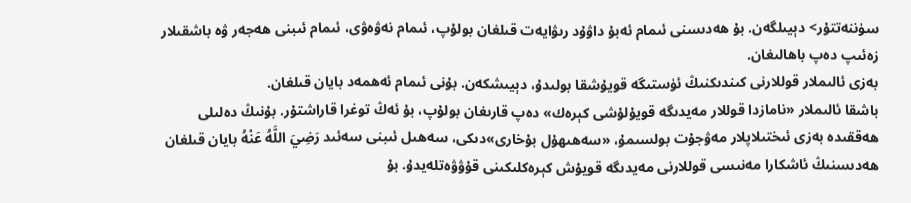سۈننەتتۇر> دېيىلگەن. بۇ ھەدىسنى ئىمام ئەبۇ داۋۇد رىۋايەت قىلغان بولۇپ، ئىمام نەۋەۋى، ئىمام ئىبنى ھەجەر ۋە باشقىلار زەئىپ دەپ باھالىغان.
بەزى ئالىملار قوللارنى كىندىكنىڭ ئۈستىگە قويۇشقا بولىدۇ، دېيىشكەن. بۇنى ئىمام ئەھمەد بايان قىلغان.
باشقا ئالىملار «نامازدا قوللار مەيدىگە قويۇلۇشى كېرەك» دەپ قارىغان بولۇپ، بۇ ئەڭ توغرا قاراشتۇر. بۇنىڭ دەلىلى ھەققىدە بەزى ئىختىلاپلار مەۋجۇت بولسىمۇ، «سەھىھۇل بۇخارى»دىكى، سەھىل ئىبنى سەئىد رَضِيَ اللَّهُ عَنْهُ بايان قىلغان ھەدىسنىڭ ئاشكارا مەنىسى قوللارنى مەيدىگە قويۇش كېرەكلىكىنى قۇۋۋەتلەيدۇ. بۇ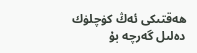ھەقتىكى ئەڭ كۈچلۈك دەلىل گەرچە بۇ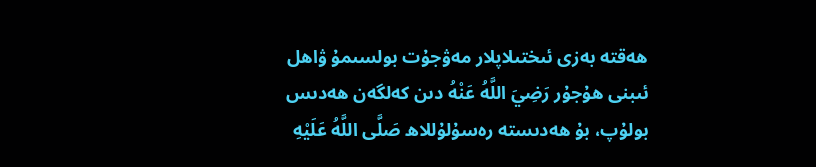ھەقتە بەزى ئىختىلاپلار مەۋجۇت بولسىمۇ ۋاھل ئىبنى ھۇجۇر رَضِيَ اللَّهُ عَنْهُ دىن كەلگەن ھەدىس بولۇپ، بۇ ھەدىستە رەسۇلۇللاھ صَلَّى اللَّهُ عَلَيْهِ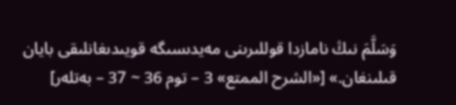وَسَلَّمَ نىڭ نامازدا قوللىرىنى مەيدىسىگە قويىدىغانلىقى بايان قىلىنغان.» [«الشرح الممتع» 3 – توم 36 ~ 37 – بەتلەر]